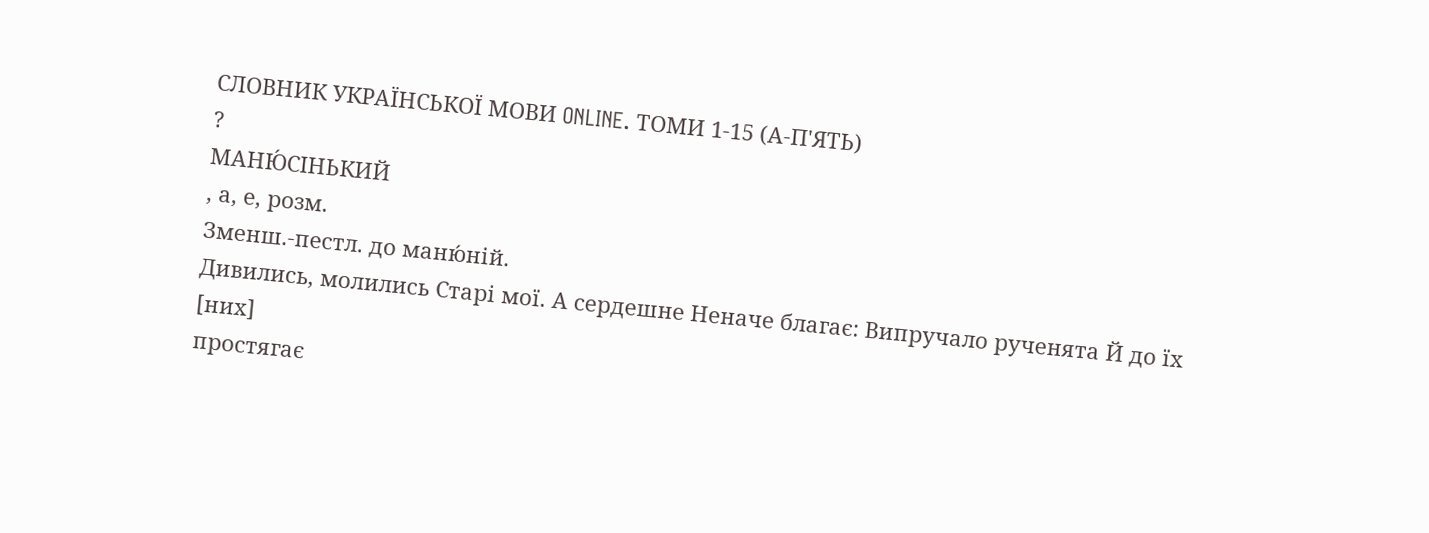СЛОВНИК УКРАЇНСЬКОЇ МОВИ ONLINE. ТОМИ 1-15 (А-П'ЯТЬ)
?
МАНЮ́СІНЬКИЙ
, а, е, розм.
Зменш.-пестл. до маню́ній.
Дивились, молились Старі мої. А сердешне Неначе благає: Випручало рученята Й до їх
[них]
простягає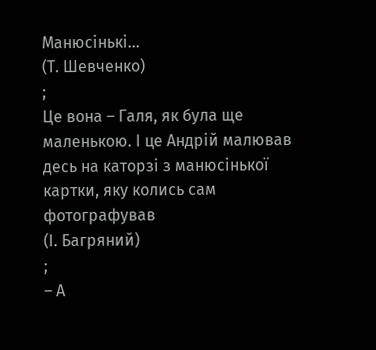Манюсінькі...
(Т. Шевченко)
;
Це вона – Галя, як була ще маленькою. І це Андрій малював десь на каторзі з манюсінької картки, яку колись сам фотографував
(І. Багряний)
;
– А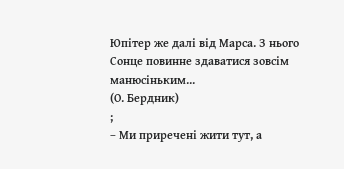Юпітер же далі від Марса. З нього Сонце повинне здаватися зовсім манюсіньким...
(О. Бердник)
;
– Ми приречені жити тут, а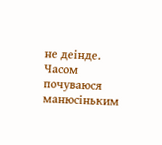не деінде. Часом почуваюся манюсіньким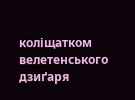коліщатком велетенського дзиґаря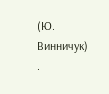(Ю. Винничук)
.